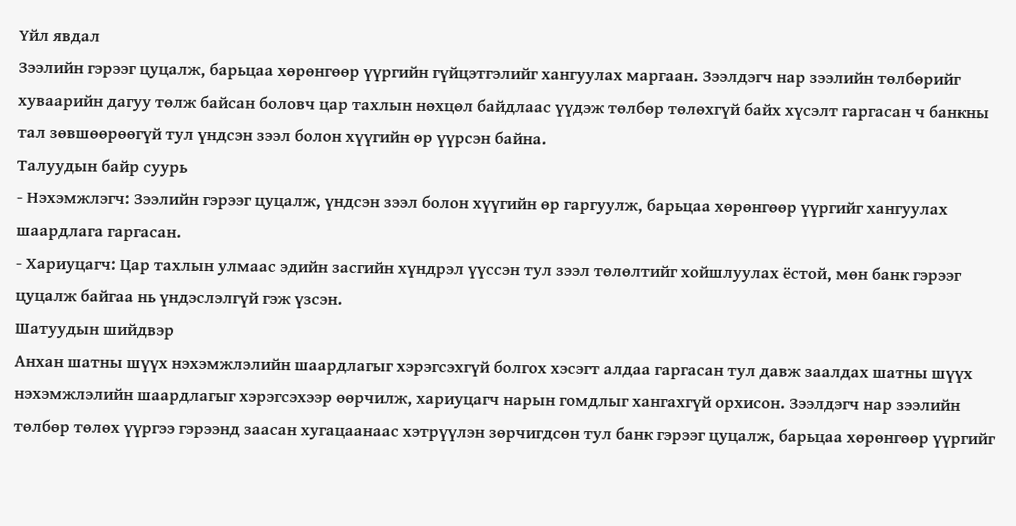Үйл явдал
Зээлийн гэрээг цуцалж, барьцаа хөрөнгөөр үүргийн гүйцэтгэлийг хангуулах маргаан. Зээлдэгч нар зээлийн төлбөрийг хуваарийн дагуу төлж байсан боловч цар тахлын нөхцөл байдлаас үүдэж төлбөр төлөхгүй байх хүсэлт гаргасан ч банкны тал зөвшөөрөөгүй тул үндсэн зээл болон хүүгийн өр үүрсэн байна.
Талуудын байр суурь
- Нэхэмжлэгч: Зээлийн гэрээг цуцалж, үндсэн зээл болон хүүгийн өр гаргуулж, барьцаа хөрөнгөөр үүргийг хангуулах шаардлага гаргасан.
- Хариуцагч: Цар тахлын улмаас эдийн засгийн хүндрэл үүссэн тул зээл төлөлтийг хойшлуулах ёстой, мөн банк гэрээг цуцалж байгаа нь үндэслэлгүй гэж үзсэн.
Шатуудын шийдвэр
Анхан шатны шүүх нэхэмжлэлийн шаардлагыг хэрэгсэхгүй болгох хэсэгт алдаа гаргасан тул давж заалдах шатны шүүх нэхэмжлэлийн шаардлагыг хэрэгсэхээр өөрчилж, хариуцагч нарын гомдлыг хангахгүй орхисон. Зээлдэгч нар зээлийн төлбөр төлөх үүргээ гэрээнд заасан хугацаанаас хэтрүүлэн зөрчигдсөн тул банк гэрээг цуцалж, барьцаа хөрөнгөөр үүргийг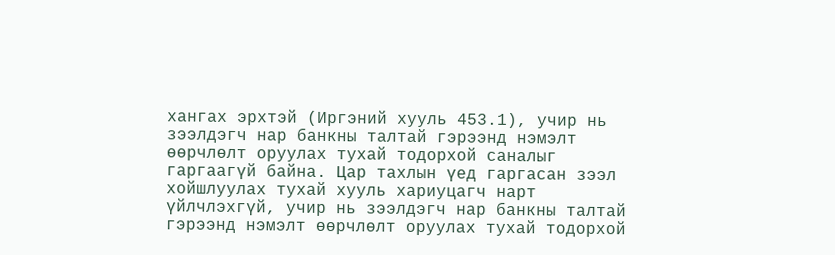хангах эрхтэй (Иргэний хууль 453.1), учир нь зээлдэгч нар банкны талтай гэрээнд нэмэлт өөрчлөлт оруулах тухай тодорхой саналыг гаргаагүй байна. Цар тахлын үед гаргасан зээл хойшлуулах тухай хууль хариуцагч нарт үйлчлэхгүй, учир нь зээлдэгч нар банкны талтай гэрээнд нэмэлт өөрчлөлт оруулах тухай тодорхой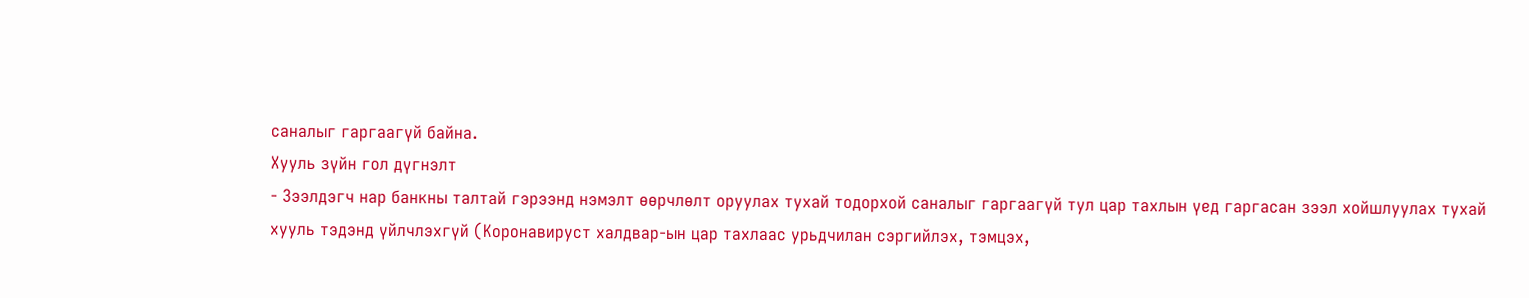саналыг гаргаагүй байна.
Хууль зүйн гол дүгнэлт
- Зээлдэгч нар банкны талтай гэрээнд нэмэлт өөрчлөлт оруулах тухай тодорхой саналыг гаргаагүй тул цар тахлын үед гаргасан зээл хойшлуулах тухай хууль тэдэнд үйлчлэхгүй (Коронавируст халдвар-ын цар тахлаас урьдчилан сэргийлэх, тэмцэх,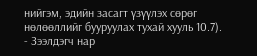нийгэм, эдийн засагт үзүүлэх сөрөг нөлөөллийг бууруулах тухай хууль 10.7).
- Зээлдэгч нар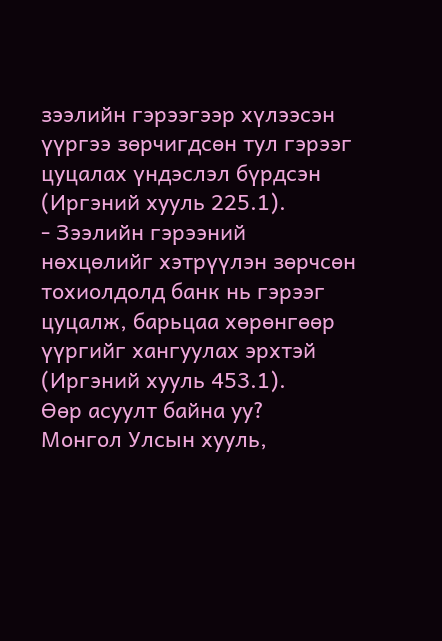зээлийн гэрээгээр хүлээсэн үүргээ зөрчигдсөн тул гэрээг цуцалах үндэслэл бүрдсэн (Иргэний хууль 225.1).
- Зээлийн гэрээний нөхцөлийг хэтрүүлэн зөрчсөн тохиолдолд банк нь гэрээг цуцалж, барьцаа хөрөнгөөр үүргийг хангуулах эрхтэй (Иргэний хууль 453.1).
Өөр асуулт байна уу?
Монгол Улсын хууль,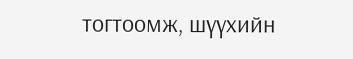тогтоомж, шүүхийн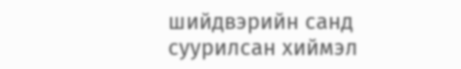шийдвэрийн санд суурилсан хиймэл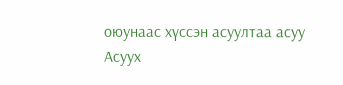оюунаас хүссэн асуултаа асуу
Асуух